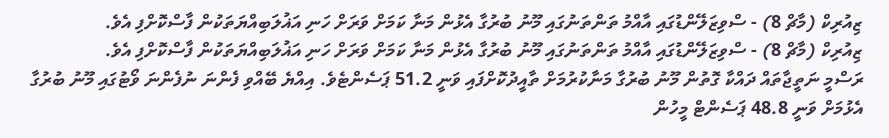ޒިއުރިކް (މާޗް 8) - ސްވިޒަލޭންޑުގައި އާއްމު ތަންތަނުގައި މޫނު ބުރުގާ އެޅުން މަނާ ކަމަށް ވަރަށް ހަނި އަޣުލަބިއްޔަތަކުން ފާސްކޮށްފި އެވެ.
ޒިއުރިކް (މާޗް 8) - ސްވިޒަލޭންޑުގައި އާއްމު ތަންތަނުގައި މޫނު ބުރުގާ އެޅުން މަނާ ކަމަށް ވަރަށް ހަނި އަޣުލަބިއްޔަތަކުން ފާސްކޮށްފި އެވެ.
ރަސްމީ ނަތީޖާތައް ދައްކާ ގޮތުން މޫނު ބުރުގާ މަނާކުރުމަށް ތާއީދުކޮށްފައި ވަނީ 51.2 ޕަސެންޓެވެ. އިއްޔެ ބޭއްވި ފެންނަ ނުފެންނަ ވޯޓުގައި މޫނު ބުރުގާ އެޅުމަށް ވަނީ 48.8 ޕަސެންޓް މީހުން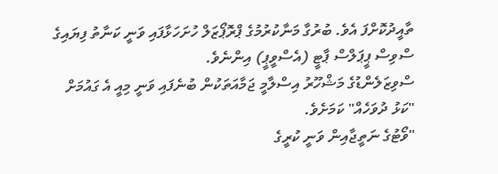ތާއީދުކޮށްފަ އެވެ. ބުރުގާ މަނާކުރުމުގެ ޕްރޮޕޯޒަލް ހުށަހަޅާފައި ވަނީ ކަނާތު ފިޔައިގެ ސްވިސް ޕީޕަލްސް ޕާޓީ (އެސްވީޕީ) އިންނެވެ.
ސްވިޒަލެންޑުގެ މަޝްހޫރު އިސްލާމީ ޖަމާއަތަކުން ބުނެފައި ވަނީ މިއީ އެ ގައުމަށް "ކަޅު ދުވަހެއް" ކަމަށެވެ.
"ވޯޓުގެ ނަތީޖާއިން ވަނީ ކުރީގެ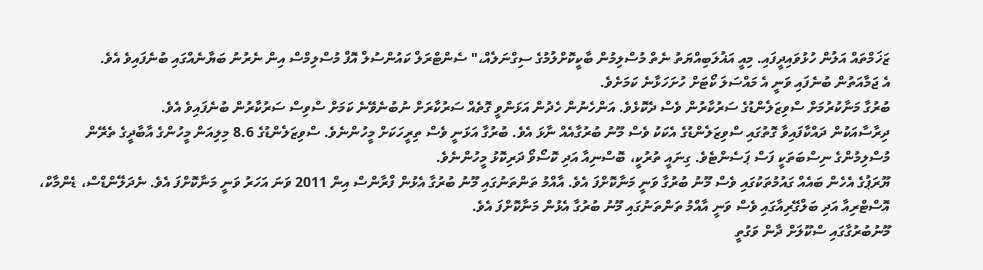ޒަޚަމްތައް އަލުން ހުޅުވައިދީފައި. މިއީ އަޣުލަބިއްޔަތު ނެތް މުސްލިމުން ބާކީކޮށްލުމުގެ ސިގްނަލެއް،" ސެންޓްރަލް ކައުންސުލް އޮފް މުސްލިމްސް އިން ނެރުނު ބަޔާނެއްގައި ބުނެފައިވެ އެވެ.
އެ ޖަމާއަތުން ބުނެފައި ވަނީ އެ މައްސަލަ ކޯޓަށް ހުށަހަޅާނެ ކަމަށެވެ.
ބުރުގާ މަނާކުރުމަށް ސްވިޒަލެންޑުގެ ސަރުކާރުން ވެސް ދެކޮޅެވެ. އަންހެނުން ހެދުން އަޅަންވީ ގޮތެއް ސަރުކާރަށް ނުބުނެވޭނެ ކަމަށް ސްވިސް ސަރުކާރުން ބުނެފައިވެ އެވެ.
ދިރާސާއަކުން ދައްކާފައިވާ ގޮތުގައި ސްވިޒަލެންޑުގެ އެކަކު ވެސް މޫނު ބުރުގާއެއް ނާޅަ އެވެ. ބުރުގާ އަޅަނީ ވެސް ތިރީހަކަށް މީހުންނެވެ. ސްވިޒަލެންޑުގެ 8.6 މިލިއަން މީހުންގެ އާބާދީގެ ތެރޭން މުސްލިމުންގެ ނިސްބަތަކީ ފަސް ޕަސެންޓެވެ. ގިނައީ ތުރުކީ، ބޮސްނިއާ އަދި ކޮސޯވޯ ދަރިކޮޅު މީހުންނެވެ.
ޔޫރަޕުގެ އެހެން ބައެއް ގައުމުތަކުގައި ވެސް މޫނު ބުރުގާ ވަނީ މަނާކޮށްފަ އެވެ. އާއްމު ތަންތަނުގައި މޫނު ބުރުގާ އެޅުން ފްރާންސް އިން 2011 ވަނަ އަހަރު ވަނީ މަނާކޮށްފަ އެވެ. ނެދަލޭންޑްސް، ޑެންމާކް، އޮސްޓްރިއާ އަދި ބަލްގޭރިއާގައި ވެސް ވަނީ އާއްމު ތަންތަނުގައި މޫނު ބުރުގާ އެޅުން މަނާކޮށްފަ އެވެ.
މޫނުބުރުގާގައި ސްކޫލަށް ދާން ވަގުތީ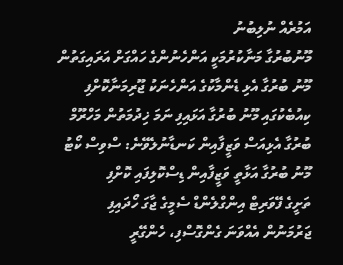އަމުރެއް ނުލިބުނު
މޫނުބުރުގާ މަނާކުރުމަކީ އަންހެނުންގެ ހައްގަށް އަރައިގަތުން
މޫނު ބުރުގާ އެޅި ޑެންމާކުގެ އަންހެނަކު ޖޫރިމަނާކޮށްފި
ކިއުބެކުގައި މޫނު ބުރުގާ އަޅައިފި ނަމަ ޚިދުމަތުން މަހްރޫމް
ބުރުގާ އެޅިއަސް ވަޒީފާއިން ކަނޑާނުލެވޭނެ: ސްވިސް ކޯޓު
މޫނު ބުރުގާ އަޅާތީ ވަޒީފާއިން ޑިސްކޮލިފައި ކޮށްފި
ތަށީގެ ފޭވަރިޓް އިންގްލެންޑް ސެމީގެ ޖާގަ ހޯދައިފި
ޖަރުމަނުން އެއްވަނަ ގެންގޮސްފި، ހެންގޭރީ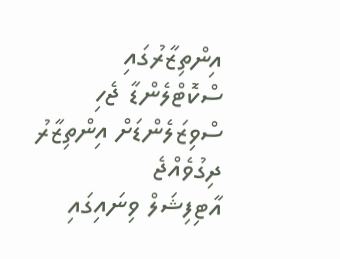އިންތިޒާރުގައި
ސްކޮޓްލެންޑާ ޖެހި ސްވިޒަލެންޑަށް އިންތިޒާރު ދިގުވެއްޖެ
އާޓިފިޝަލް ވިނައިގައި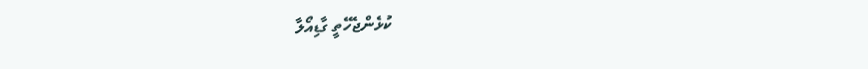ކުޅެންޖެހޭތީ ގާޑިއޯލާ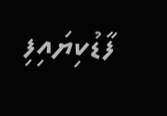ފާޑުކިޔައިފި